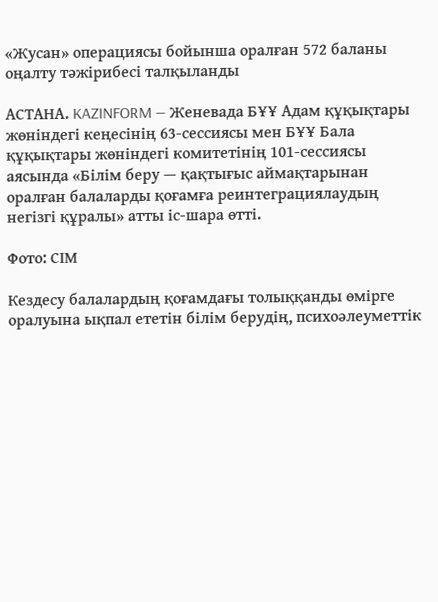«Жусан» операциясы бойынша оралған 572 баланы оңалту тәжірибесі талқыланды

АСТАНА. KAZINFORM — Женевада БҰҰ Адам құқықтары жөніндегі кеңесінің 63-сессиясы мен БҰҰ Бала құқықтары жөніндегі комитетінің 101-сессиясы аясында «Білім беру — қақтығыс аймақтарынан оралған балаларды қоғамға реинтеграциялаудың негізгі құралы» атты іс-шара өтті.

Фото: СІМ

Кездесу балалардың қоғамдағы толыққанды өмірге оралуына ықпал ететін білім берудің, психоәлеуметтік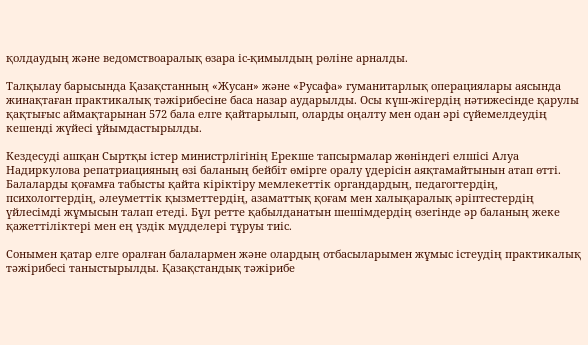қолдаудың және ведомствоаралық өзара іс-қимылдың рөліне арналды.

Талқылау барысында Қазақстанның «Жусан» және «Русафа» гуманитарлық операциялары аясында жинақтаған практикалық тәжірибесіне баса назар аударылды. Осы күш-жігердің нәтижесінде қарулы қақтығыс аймақтарынан 572 бала елге қайтарылып, оларды оңалту мен одан әрі сүйемелдеудің кешенді жүйесі ұйымдастырылды.

Кездесуді ашқан Сыртқы істер министрлігінің Ерекше тапсырмалар жөніндегі елшісі Алуа Надиркулова репатриацияның өзі баланың бейбіт өмірге оралу үдерісін аяқтамайтынын атап өтті. Балаларды қоғамға табысты қайта кіріктіру мемлекеттік органдардың, педагогтердің, психологтердің, әлеуметтік қызметтердің, азаматтық қоғам мен халықаралық әріптестердің үйлесімді жұмысын талап етеді. Бұл ретте қабылданатын шешімдердің өзегінде әр баланың жеке қажеттіліктері мен ең үздік мүдделері тұруы тиіс.

Сонымен қатар елге оралған балалармен және олардың отбасыларымен жұмыс істеудің практикалық тәжірибесі таныстырылды. Қазақстандық тәжірибе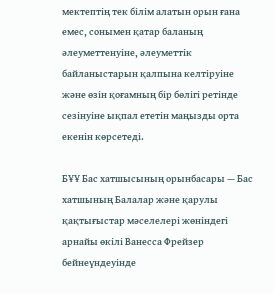мектептің тек білім алатын орын ғана емес, сонымен қатар баланың әлеуметтенуіне, әлеуметтік байланыстарын қалпына келтіруіне және өзін қоғамның бір бөлігі ретінде сезінуіне ықпал ететін маңызды орта екенін көрсетеді.

БҰҰ Бас хатшысының орынбасары — Бас хатшының Балалар және қарулы қақтығыстар мәселелері жөніндегі арнайы өкілі Ванесса Фрейзер бейнеүндеуінде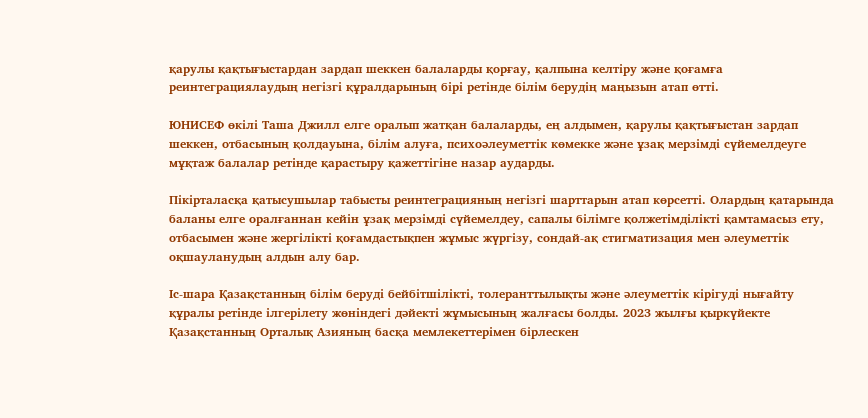қарулы қақтығыстардан зардап шеккен балаларды қорғау, қалпына келтіру және қоғамға реинтеграциялаудың негізгі құралдарының бірі ретінде білім берудің маңызын атап өтті.

ЮНИСЕФ өкілі Таша Джилл елге оралып жатқан балаларды, ең алдымен, қарулы қақтығыстан зардап шеккен, отбасының қолдауына, білім алуға, психоәлеуметтік көмекке және ұзақ мерзімді сүйемелдеуге мұқтаж балалар ретінде қарастыру қажеттігіне назар аударды.

Пікірталасқа қатысушылар табысты реинтеграцияның негізгі шарттарын атап көрсетті. Олардың қатарында баланы елге оралғаннан кейін ұзақ мерзімді сүйемелдеу, сапалы білімге қолжетімділікті қамтамасыз ету, отбасымен және жергілікті қоғамдастықпен жұмыс жүргізу, сондай-ақ стигматизация мен әлеуметтік оқшауланудың алдын алу бар.

Іс-шара Қазақстанның білім беруді бейбітшілікті, толеранттылықты және әлеуметтік кірігуді нығайту құралы ретінде ілгерілету жөніндегі дәйекті жұмысының жалғасы болды. 2023 жылғы қыркүйекте Қазақстанның Орталық Азияның басқа мемлекеттерімен бірлескен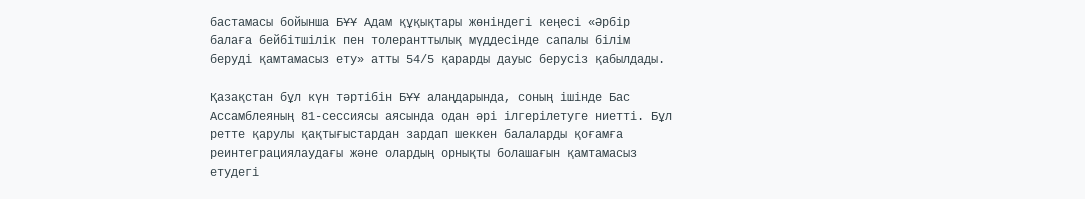бастамасы бойынша БҰҰ Адам құқықтары жөніндегі кеңесі «Әрбір балаға бейбітшілік пен толеранттылық мүддесінде сапалы білім беруді қамтамасыз ету» атты 54/5 қарарды дауыс берусіз қабылдады.

Қазақстан бұл күн тәртібін БҰҰ алаңдарында, соның ішінде Бас Ассамблеяның 81-сессиясы аясында одан әрі ілгерілетуге ниетті. Бұл ретте қарулы қақтығыстардан зардап шеккен балаларды қоғамға реинтеграциялаудағы және олардың орнықты болашағын қамтамасыз етудегі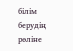білім берудің рөліне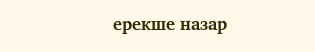ерекше назар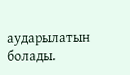аударылатын болады.